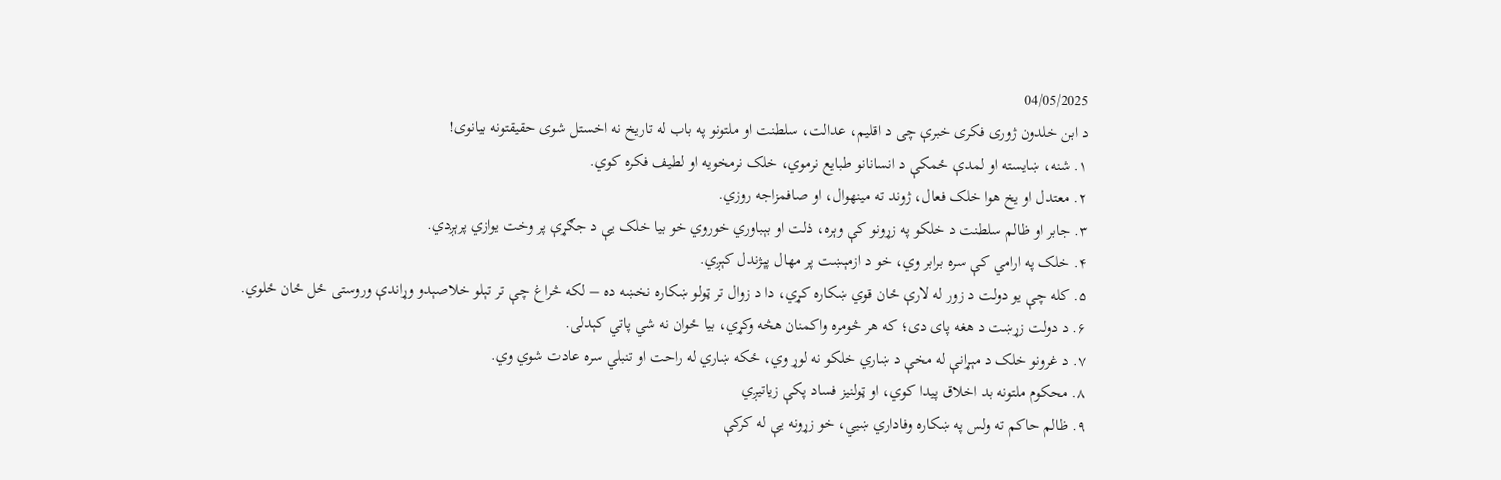04/05/2025
د ابن خلدون ژوری فکری خبرې چی د اقلیم، عدالت، سلطنت او ملتونو په باب له تاریخ نه اخستل شوی حقیقتونه بیانوی!
۱. شنه، ښايسته او لمدې ځمکې د انسانانو طبایع نرموي، خلک نرمخویه او لطیف فکره کوي.
۲. معتدل او یخ هوا خلک فعال، ژوند ته مینهوال، او صافمزاجه روزي.
۳. جابر او ظالم سلطنت د خلکو په زړونو کې وېره، ذلت او بېباوري خوروي خو بيا خلک یې د جګړې پر وخت یوازي پرېږدي.
۴. خلک په ارامي کې سره برابر وي، خو د ازمېښت پر مهال پېژندل کېږي.
۵. کله چې یو دولت د زور له لارې ځان قوي ښکاره کړي، دا د زوال تر ټولو ښکاره نخښه ده – لکه څراغ چې تر تېلو خلاصېدو وړاندې وروستی ځل ځان ځلوي.
۶. د دولت زړښت د هغه پای دی؛ که هر څومره واکمنان هڅه وکړي، بیا ځوان نه شي پاتي کېدلی.
۷. د غرونو خلک د مېړانې له مخې د ښاري خلکو نه لوړ وي، ځکه ښاري له راحت او تنبلي سره عادت شوي وي.
۸. محکوم ملتونه بد اخلاق پیدا کوي، او ټولنیز فساد پکې زياتيږي
۹. ظالم حاکم ته ولس په ښکاره وفاداري ښيي، خو زړونه یې له کرکې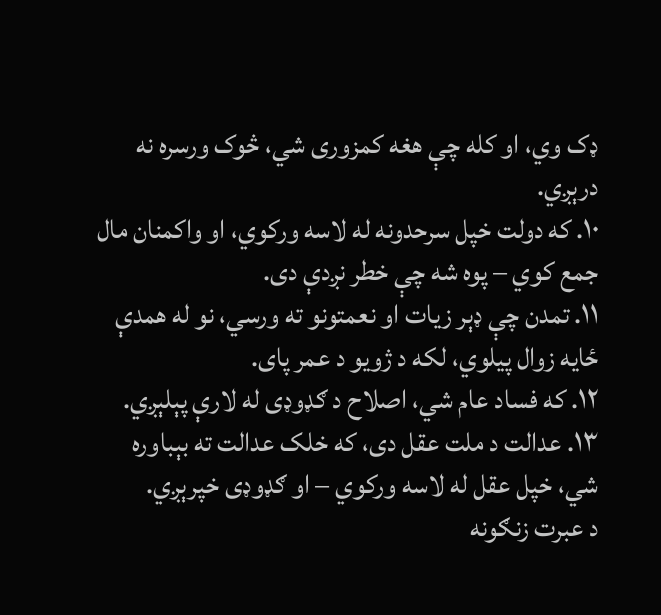ډک وي، او کله چې هغه کمزوری شي، څوک ورسره نه درېږي.
۱۰. که دولت خپل سرحدونه له لاسه ورکوي، او واکمنان مال جمع کوي – پوه شه چې خطر نږدې دی.
۱۱. تمدن چې ډېر زيات او نعمتونو ته ورسي، نو له همدې ځایه زوال پیلوي، لکه د ژویو د عمر پای.
۱۲. که فساد عام شي، اصلاح د ګډوډی له لارې پېلېږي.
۱۳. عدالت د ملت عقل دی، که خلک عدالت ته بېباوره شي، خپل عقل له لاسه ورکوي – او ګډوډی خپرېږي.
د عبرت زنګونه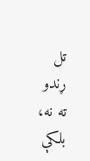تل ړندو ته نه، بلکې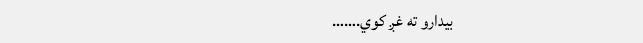بیدارو ته غږ کوي.……